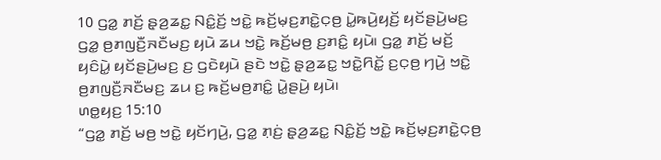10 ꤞꤤ꤭ ꤊꤢꤩ꤬ ꤔ꤫ꤤ꤬ꤘꤢ꤭ ꤡꤢꤨ꤭ꤢꤩ꤬ ꤠꤢꤧ꤭ ꤒꤢꤩ꤬ꤗ꤫ꤢ꤬ꤊꤢꤧ꤭ꤍ꤫ꤥ꤬ ꤣꤧ꤭ꤒꤣꤧ꤬ꤟꤢꤩ꤬ ꤟꤢꤩꤔꤣꤧ꤬ꤗꤢ꤬ ꤞꤤ꤭ ꤥ꤬ꤊꤜꤢꤪ꤬ꤏꤢꤪꤗꤢ꤬ ꤟꤣꤧ ꤘꤣ ꤠꤢꤧ꤭ ꤒꤢꤩ꤬ꤗꤥ꤬ ꤢ꤬ꤊꤢꤨ꤭ ꤟꤣꤧ꤯ ꤞꤤ꤭ ꤊꤢꤩ꤬ ꤗꤢꤩ꤬ ꤟꤢꤨꤣꤧ꤭ ꤟꤢꤩꤔꤣꤧ꤬ꤗꤢ꤬ ꤢ꤬ ꤞꤢꤧꤟꤣꤧ ꤔꤢꤧ ꤠꤢꤧ꤭ ꤔ꤫ꤤ꤬ꤘꤢ꤭ ꤠꤢꤧ꤭ꤖꤢꤩ꤭ ꤢ꤬ꤍ꤫ꤥ꤬ ꤚꤣꤧ꤬ ꤠꤢꤧ꤭ ꤥ꤬ꤊꤜꤢꤪ꤬ꤏꤢꤪꤗꤢ꤬ ꤘꤣ ꤢ꤬ ꤒꤢꤩ꤬ꤗꤥ꤬ꤊꤢꤨ꤭ ꤣꤧ꤭ꤔꤣꤧ꤬ ꤟꤣꤧ꤯
ꤛꤥ꤭ꤟꤢ꤬ 15:10
“ꤞꤤ꤭ ꤊꤢꤩ꤬ ꤗꤥ꤬ ꤠꤢꤧ꤭ ꤟꤢꤩꤚꤣꤧ꤬, ꤞꤤ꤭ ꤊ꤫ꤢꤦ꤬ ꤔ꤫ꤤ꤬ꤘꤢ꤭ ꤡꤢꤨ꤭ꤢꤩ꤬ ꤠꤢꤧ꤭ ꤒꤢꤩ꤬ꤗ꤫ꤢ꤬ꤊꤢꤧ꤭ꤍ꤫ꤥ꤬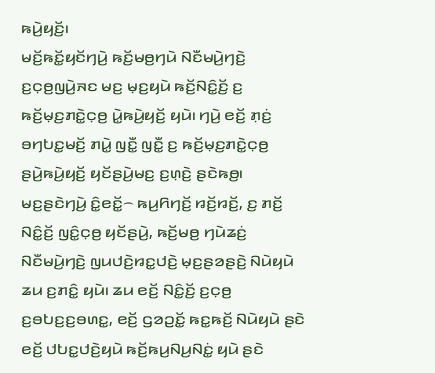ꤒꤣꤧ꤬ꤟꤢꤩ꤬꤯
ꤗꤢꤩ꤬ꤒꤢꤩ꤭ꤟꤢꤩꤚꤣꤧ꤬ ꤒꤢꤩ꤬ꤗꤥ꤬ꤚꤣꤧ ꤡꤢꤪꤗꤣꤧ꤬ꤚꤢꤧ꤬ ꤢ꤬ꤍ꤫ꤥ꤬ꤜꤣꤧ꤬ꤏꤢ ꤗꤢ꤬ ꤗ꤫ꤢ꤬ꤟꤣꤧ ꤒꤢꤩ꤬ꤡꤢꤨ꤭ꤢꤩ꤬ ꤢ꤬ ꤒꤢꤩ꤬ꤗ꤫ꤢ꤬ꤊꤢꤧ꤭ꤍ꤫ꤥ꤬ ꤣꤧ꤭ꤒꤣꤧ꤬ꤟꤢꤩ꤬ ꤟꤣꤧ꤯ ꤚꤣꤧ꤬ ꤕꤢꤩ꤬ ꤊ꤫ꤢꤦ꤬ ꤋꤚꤝꤢ꤭ꤗꤢꤩ꤬ ꤊꤣꤧ꤭ ꤜꤢꤪ꤭ ꤜꤢꤪ꤭ ꤢ꤬ ꤒꤢꤩ꤬ꤗ꤫ꤢ꤬ꤊꤢꤧ꤭ꤍ꤫ꤥ꤬ ꤔꤣꤧ꤬ꤒꤣꤧ꤬ꤟꤢꤩ꤬ ꤟꤢꤩꤔꤣꤧ꤬ꤗꤢ꤬ ꤢ꤬ꤛ꤫ꤢꤧ꤬ ꤔꤢꤧꤒꤥ꤬꤯
ꤗꤢ꤬ꤔꤢꤧꤚꤣꤧ꤬ ꤢꤨ꤭ꤕꤢꤩ꤭꤮ ꤒꤣ꤬ꤖꤚꤢꤩ꤬ ꤙꤢꤩ꤬ꤙꤢꤩ꤬, ꤢ꤬ ꤊꤢꤩ꤬ ꤡꤢꤨ꤭ꤢꤩ꤬ ꤜꤢꤨ꤭ꤍ꤫ꤥ꤬ ꤟꤢꤩꤔꤣꤧ꤬, ꤒꤢꤩ꤬ꤗꤥ꤬ ꤚꤣꤧꤘꤢꤦ꤬ ꤡꤢꤪꤗꤣꤧ꤬ꤚꤢꤧ꤬ ꤜꤣꤓꤢꤧ꤬ꤙꤢ꤭ꤓꤢꤧ꤬ ꤗ꤫ꤢ꤬ꤔꤤꤔꤢꤧ꤬ ꤡꤣꤧꤟꤣꤧ ꤘꤣ ꤢ꤬ꤊꤢꤨ꤭ ꤟꤣꤧ꤯ ꤘꤣ ꤕꤢꤩ꤬ ꤡꤢꤨ꤭ꤢꤩ꤬ ꤢ꤬ꤍ꤫ꤥ꤬ ꤢ꤬ꤋꤝꤢ꤬ꤢ꤬ꤋꤛꤢ꤭, ꤕꤢꤩ꤬ ꤞꤤꤑꤢꤩ꤭ ꤒꤢ꤭ꤒꤢꤩ꤬ ꤡꤣꤧꤟꤣꤧ ꤔꤢꤧ ꤕꤢꤩ꤬ ꤓꤝꤢ꤭ꤓꤢꤧ꤬ꤟꤣꤧ ꤒꤢꤩ꤬ꤒꤣ꤬ꤡꤣ꤬ꤡꤢꤦ꤭ ꤟꤣꤧ ꤔꤢꤧ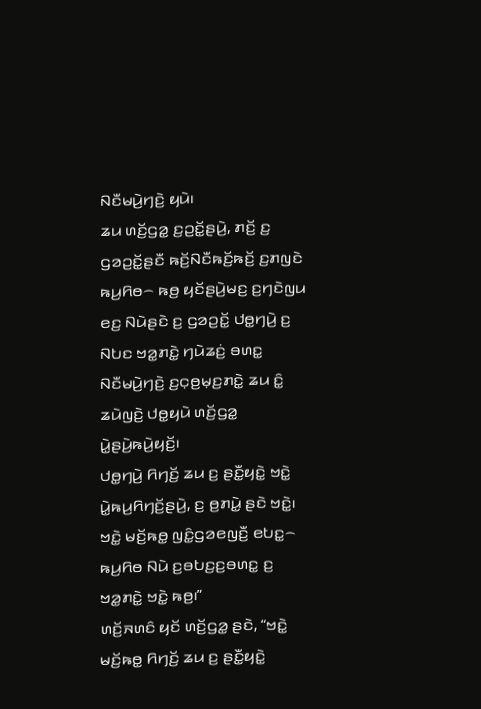ꤡꤢꤪꤗꤣꤧ꤬ꤚꤢꤧ꤬ ꤟꤣꤧ꤯
ꤘꤣ ꤛꤢꤩ꤬ꤞꤤ꤭ ꤢ꤬ꤑꤢꤩ꤭ꤔꤣꤧ꤬, ꤊꤢꤩ꤬ ꤢ꤬ ꤞꤤꤑꤢꤩ꤭ꤔꤢꤪ ꤒꤢꤩ꤬ꤡꤢꤪꤒꤢꤩ꤬ꤒꤢꤩ꤬ ꤢ꤬ꤊꤜꤢꤧ ꤒꤣ꤬ꤖꤥ꤮ ꤒꤥ꤬ ꤟꤢꤩꤔꤣꤧ꤬ꤗꤢ꤬ ꤢ꤬ꤚꤢꤧꤜꤣ ꤕꤢ꤬ ꤡꤣꤧꤔꤢꤧ ꤢ꤬ ꤞꤤꤑꤢꤩ꤭ ꤓꤥ꤭ꤚꤣꤧ꤬ ꤢ꤬ ꤡꤝꤢ ꤠꤤ꤭ꤊꤢꤧ꤭ ꤚꤣꤧꤘꤢꤦ꤬ ꤋꤛꤢ꤭ ꤡꤢꤪꤗꤣꤧ꤬ꤚꤢꤧ꤬ ꤢ꤬ꤍ꤫ꤥ꤬ꤗ꤫ꤢ꤬ꤊꤢꤧ꤭ ꤘꤣ ꤢꤨ꤭ ꤘꤣꤧꤜꤢꤧ꤬ ꤓꤥ꤭ꤟꤣꤧ ꤛꤢꤩ꤬ꤞꤤ꤭ ꤣꤧ꤭ꤔꤣꤧ꤬ꤒꤣꤧ꤬ꤟꤢꤩ꤬꤯
ꤓꤥ꤭ꤚꤣꤧ꤬ ꤖꤚꤢꤩ꤬ ꤘꤣ ꤢ꤬ ꤔꤢꤪ꤭ꤟꤢꤧ꤭ ꤠꤢꤧ꤭ ꤣꤧ꤭ꤒꤣ꤬ꤖꤚꤢꤩ꤬ꤔꤣꤧ꤬, ꤢ꤬ ꤥ꤬ꤊꤣꤧ꤭ ꤔꤢꤧ ꤠꤢꤧ꤭꤯ ꤠꤢꤧ꤭ ꤗꤢꤩ꤬ꤒꤥ꤭ ꤜꤢꤨ꤭ꤞꤤꤕꤜꤢꤪ꤬ ꤕꤝꤢ꤭꤮ ꤒꤣ꤬ꤖꤥ ꤡꤣꤧ ꤢ꤬ꤋꤝꤢ꤬ꤢ꤬ꤋꤛꤢ꤭ ꤢ꤬ ꤠꤤ꤭ꤊꤢꤧ꤭ ꤠꤢꤧ꤭ ꤒꤥ꤬꤯”
ꤛꤢꤩ꤬ꤏꤛꤢꤨ ꤟꤢꤩ ꤛꤢꤩ꤬ꤞꤤ꤭ ꤔꤢꤧ, “ꤠꤢꤧ꤭ ꤗꤢꤩ꤬ꤒꤥ꤭ ꤖꤚꤢꤩ꤬ ꤘꤣ ꤢ꤬ ꤔꤢꤪ꤭ꤟꤢꤧ꤭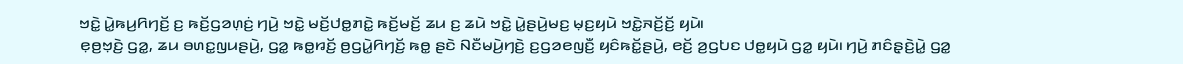ꤠꤢꤧ꤭ ꤣꤧ꤭ꤒꤣ꤬ꤖꤚꤢꤩ꤬ ꤢ꤬ ꤒꤢꤩ꤬ꤞꤤꤛ꤫ꤢꤦ꤬ ꤚꤣꤧ꤬ ꤠꤢꤧ꤭ ꤗꤢꤩ꤬ꤓꤥ꤭ꤊꤢꤧ꤭ ꤒꤢꤩ꤬ꤗꤢꤩ꤬ ꤘꤣ ꤢ꤬ ꤘꤣꤧ ꤠꤢꤧ꤭ ꤣꤧ꤭ꤔꤣꤧ꤬ꤗꤢ꤬ ꤗ꤫ꤢ꤬ꤟꤣꤧ ꤠꤢꤧ꤭ꤏꤢꤩ꤬ꤢꤩ꤬ ꤟꤣꤧ꤯
ꤕ꤫ꤥ꤬ꤠ꤫ꤢꤧ꤬ ꤞꤤ꤭, ꤘꤣ ꤋꤛꤢ꤭ꤜꤣꤔꤣꤧ꤬, ꤞꤤ꤭ ꤒꤥ꤭ꤙꤢꤩ꤬ ꤥ꤬ꤞꤣꤧ꤭ꤖꤚꤢꤩ꤬ ꤒꤥ꤭ ꤔꤢꤧ ꤡꤢꤪꤗꤣꤧ꤬ꤚꤢꤧ꤬ ꤢ꤬ꤞꤤꤕꤜꤢꤪ꤬ ꤟꤢꤨꤒꤢꤩ꤭ꤔꤣꤧ꤬, ꤕꤢꤩ꤬ ꤤ꤬ꤞꤝꤢ ꤓꤥ꤭ꤟꤣꤧ ꤞꤤ꤭ ꤟꤣꤧ꤯ ꤚꤣꤧ꤬ ꤊꤢꤨꤔ꤫ꤢꤧ꤬ꤣꤧ꤭ ꤞꤤ꤭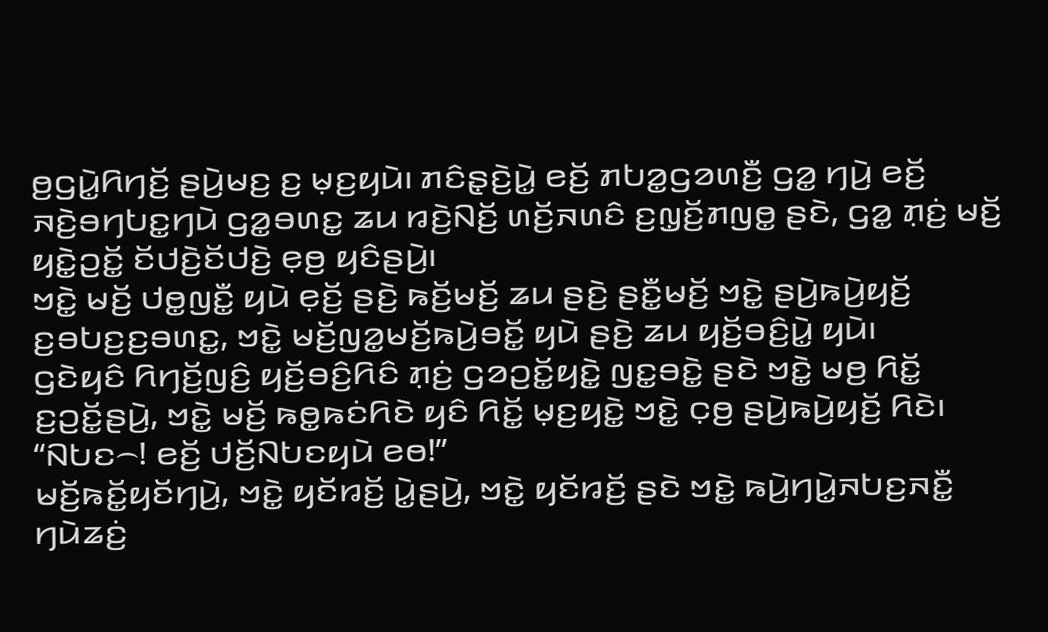ꤥ꤬ꤞꤣꤧ꤭ꤖꤚꤢꤩ꤬ ꤔꤣꤧ꤬ꤗꤢ꤬ ꤢ꤬ ꤗ꤫ꤢ꤬ꤟꤣꤧ꤯ ꤊꤢꤨꤔ꤫ꤢꤧ꤬ꤣꤧ꤭ ꤕꤢꤩ꤬ ꤊꤝꤤ꤭ꤞꤤꤛꤢꤪ꤬ ꤞꤤ꤭ ꤚꤣꤧ꤬ ꤕꤢꤩ꤬ ꤏꤢꤧ꤬ꤋꤚꤝꤢ꤭ꤚꤣꤧ ꤞꤤ꤭ꤋꤛꤢ꤭ ꤘꤣ ꤙꤢꤧ꤬ꤡꤢꤩ꤬ ꤛꤢꤩ꤬ꤏꤛꤢꤨ ꤢ꤬ꤜ꤫ꤢꤩ꤬ꤊꤜꤥ꤭ ꤔꤢꤧ, ꤞꤤ꤭ ꤊ꤫ꤢꤦ꤬ ꤗꤢꤩ꤬ ꤟꤢꤧ꤭ꤑꤢꤩ꤭ ꤢꤩꤓꤢꤧ꤬ꤢꤩꤓꤢꤧ꤬ ꤕ꤫ꤥ꤬ ꤟꤢꤨꤔꤣꤧ꤬꤯
ꤠꤢꤧ꤭ ꤗꤢꤩ꤬ ꤓꤥ꤭ꤜꤢꤪ꤭ ꤟꤣꤧ ꤕ꤫ꤢꤩ꤬ ꤔꤢꤧ꤬ ꤒꤢꤩ꤬ꤗꤢꤩ꤬ ꤘꤣ ꤔꤢꤧ꤬ ꤔꤢꤪ꤭ꤗꤢꤩ꤬ ꤠꤢꤧ꤭ ꤔꤣꤧ꤬ꤒꤣꤧ꤬ꤟꤢꤩ꤬ ꤢ꤬ꤋꤝꤢ꤬ꤢ꤬ꤋꤛꤢ꤭, ꤠꤢꤧ꤭ ꤗꤢꤩ꤬ꤜꤤ꤭ꤗꤢꤩ꤬ꤒꤣꤧ꤬ꤋꤢꤩ꤭ ꤟꤣꤧ ꤔꤢꤧ꤬ ꤘꤣ ꤟꤢꤩ꤬ꤋꤢꤨ꤬ꤣꤧ꤭ ꤟꤣꤧ꤯
ꤞꤢꤧꤟꤢꤨ ꤖꤚꤢꤩ꤬ꤜꤢꤨ꤬ ꤟꤢꤩ꤬ꤋꤢꤨ꤬ꤖꤢꤨ ꤊ꤫ꤢꤦ꤬ ꤞꤤꤑꤢꤩ꤭ꤟꤢꤧ꤭ ꤜꤢ꤭ꤋꤢꤧ꤭ ꤔꤢꤧ ꤠꤢꤧ꤭ ꤗꤥ꤬ ꤖꤢꤩ꤭ ꤢ꤬ꤑꤢꤩ꤭ꤔꤣꤧ꤬, ꤠꤢꤧ꤭ ꤗꤢꤩ꤬ ꤒꤥ꤭ꤒꤢꤦꤖꤢꤧ ꤟꤢꤨ ꤖꤢꤩ꤭ ꤗ꤫ꤢ꤬ꤟꤢꤧ꤭ ꤠꤢꤧ꤭ ꤍ꤫ꤥ꤬ ꤔꤣꤧ꤬ꤒꤣꤧ꤬ꤟꤢꤩ꤬ ꤖꤢꤧ꤯ “ꤡꤝꤢ꤮! ꤕꤢꤩ꤬ ꤓꤢꤩ꤬ꤡꤝꤢꤟꤣꤧ ꤕꤥ!”
ꤗꤢꤩ꤬ꤒꤢꤩ꤭ꤟꤢꤩꤚꤣꤧ꤬, ꤠꤢꤧ꤭ ꤟꤢꤩꤙꤢꤩ꤬ ꤣꤧ꤭ꤔꤣꤧ꤬, ꤠꤢꤧ꤭ ꤟꤢꤩꤙꤢꤩ꤬ ꤔꤢꤧ ꤠꤢꤧ꤭ ꤒꤣꤧ꤬ꤚꤣꤧ꤭ꤏꤝꤢ꤬ꤏꤢꤪ꤭ ꤚꤣꤧꤘꤢꤦ꤬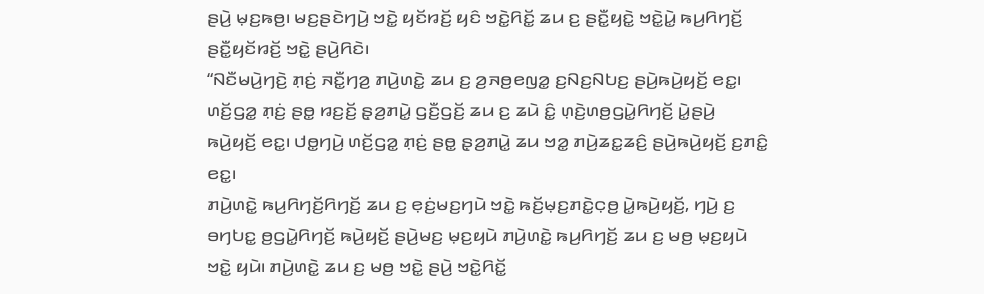ꤔꤣꤧ꤬ ꤗ꤫ꤢ꤬ꤒꤥ꤬꤯ ꤗꤢ꤬ꤔꤢꤧꤚꤣꤧ꤬ ꤠꤢꤧ꤭ ꤟꤢꤩꤙꤢꤩ꤬ ꤟꤢꤨ ꤠꤢꤧ꤭ꤖꤢꤩ꤭ ꤘꤣ ꤢ꤬ ꤔꤢꤪ꤭ꤟꤢꤧ꤭ ꤠꤢꤧ꤭ꤣꤧ꤭ ꤒꤣ꤬ꤖꤚꤢꤩ꤬ ꤔꤢꤪ꤭ꤟꤢꤩꤙꤢꤩ꤬ ꤠꤢꤧ꤭ ꤔꤣꤧ꤬ꤖꤢꤧ꤯
“ꤡꤢꤪꤗꤣꤧ꤬ꤚꤢꤧ꤬ ꤊ꤫ꤢꤦ꤬ ꤏꤢꤪ꤭ꤚꤤ꤬ ꤊꤣꤧ꤬ꤛꤢꤧ꤭ ꤘꤣ ꤢ꤬ ꤤ꤬ꤏꤥ꤬ꤕꤜꤤ꤭ ꤢ꤬ꤡꤢ꤬ꤡꤝꤢ꤬ ꤔꤣꤧ꤬ꤒꤣꤧ꤬ꤟꤢꤩ꤬ ꤕꤢ꤭꤯ ꤛꤢꤩ꤬ꤞꤤ꤭ ꤊ꤫ꤢꤦ꤬ ꤔꤥ꤭ ꤙꤢ꤬ꤢꤩ꤬ ꤔ꤫ꤤ꤬ꤊꤣꤧ꤭ ꤞꤢꤪ꤬ꤞꤢꤩ꤬ ꤘꤣ ꤢ꤬ ꤘꤣꤧ ꤢꤨ꤭ ꤛ꤫ꤢꤧ꤬ꤛꤥ꤬ꤞꤣꤧ꤭ꤖꤚꤢꤩ꤬ ꤣꤧ꤭ꤔꤣꤧ꤬ ꤒꤣꤧ꤬ꤟꤢꤩ꤬ ꤕꤢ꤭꤯ ꤓꤥ꤭ꤚꤣꤧ꤬ ꤛꤢꤩ꤬ꤞꤤ꤭ ꤊ꤫ꤢꤦ꤬ ꤔꤥ꤭ ꤔ꤫ꤤ꤬ꤊꤣꤧ꤭ ꤘꤣ ꤠꤤ꤭ ꤊꤣꤧ꤬ꤘꤢ꤭ꤘꤢꤨ꤬ ꤔꤣꤧ꤬ꤒꤣꤧ꤬ꤟꤢꤩ꤬ ꤢ꤬ꤊꤢꤨ꤭ ꤕꤢ꤭꤯
ꤊꤣꤧ꤬ꤛꤢꤧ꤭ ꤒꤣ꤬ꤖꤚꤢꤩ꤬ꤖꤚꤢꤩ꤬ ꤘꤣ ꤢ꤬ ꤕ꤫ꤢꤦ꤬ꤗꤢ꤬ꤚꤣꤧ ꤠꤢꤧ꤭ ꤒꤢꤩ꤬ꤗ꤫ꤢ꤬ꤊꤢꤧ꤭ꤍ꤫ꤥ꤬ ꤣꤧ꤭ꤒꤣꤧ꤬ꤟꤢꤩ꤬, ꤚꤣꤧ꤬ ꤢ꤬ ꤋꤚꤝꤢ꤭ ꤥ꤬ꤞꤣꤧ꤭ꤖꤚꤢꤩ꤬ ꤒꤣꤧ꤬ꤟꤢꤩ꤬ ꤔꤣꤧ꤬ꤗꤢ꤬ ꤗ꤫ꤢ꤬ꤟꤣꤧ ꤊꤣꤧ꤬ꤛꤢꤧ꤭ ꤒꤣ꤬ꤖꤚꤢꤩ꤬ ꤘꤣ ꤢ꤬ ꤗꤥ꤬ ꤗ꤫ꤢ꤬ꤟꤣꤧ ꤠꤢꤧ꤭ ꤟꤣꤧ꤯ ꤊꤣꤧ꤬ꤛꤢꤧ꤭ ꤘꤣ ꤢ꤬ ꤗꤥ꤬ ꤠꤢꤧ꤭ ꤔꤣꤧ꤬ ꤠꤢꤧ꤭ꤖꤢꤩ꤭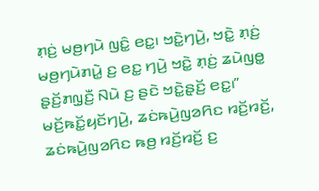ꤊ꤫ꤢꤦ꤬ ꤗꤥ꤬ꤚꤣꤧ ꤜꤢꤨ꤭ ꤕꤢ꤭꤯ ꤠꤢꤧ꤭ꤚꤣꤧ꤬, ꤠꤢꤧ꤭ ꤊ꤫ꤢꤦ꤬ ꤗꤥ꤬ꤚꤣꤧꤊꤣꤧ꤭ ꤢ꤬ ꤕꤢ꤭ ꤚꤣꤧ꤬ ꤠꤢꤧ꤭ ꤊ꤫ꤢꤦ꤬ ꤘꤣꤧꤜꤥ꤭ ꤔ꤫ꤢꤩ꤬ꤊꤜ꤫ꤢꤪ꤬ ꤡꤣꤧ ꤢ꤬ ꤔꤢꤧ ꤠꤢꤧ꤭ꤔ꤫ꤢꤩ꤬ ꤕꤢ꤭꤯”
ꤗꤢꤩ꤬ꤒꤢꤩ꤭ꤟꤢꤩꤚꤣꤧ꤬, ꤘꤢꤦꤒꤣꤧ꤬ꤜꤤꤖꤢ ꤙꤢꤩ꤬ꤙꤢꤩ꤬, ꤘꤢꤦꤒꤣꤧ꤬ꤜꤤꤖꤢ ꤒꤥ꤬ ꤙꤢꤩ꤬ꤙꤢꤩ꤬ ꤢ꤬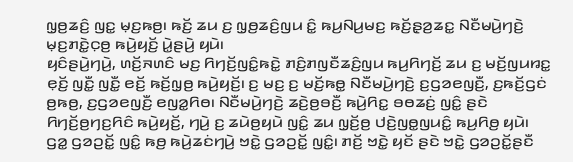ꤜ꤫ꤥ꤬ꤘꤢꤨ꤬ ꤜꤢ꤭ ꤗ꤫ꤢ꤬ꤒꤥ꤬꤯ ꤒꤢꤩ꤬ ꤘꤣ ꤢ꤬ ꤜ꤫ꤥ꤬ꤘꤢꤨ꤬ꤜꤣ ꤢꤨ꤭ ꤒꤣ꤬ꤡꤣ꤬ꤗꤢ꤬ ꤒꤢꤩ꤬ꤔ꤫ꤤ꤬ꤘꤢ꤭ ꤡꤢꤪꤗꤣꤧ꤬ꤚꤢꤧ꤬ ꤗ꤫ꤢ꤬ꤊꤢꤧ꤭ꤍ꤫ꤥ꤬ ꤒꤣꤧ꤬ꤟꤢꤩ꤬ ꤣꤧ꤭ꤔꤣꤧ꤬ ꤟꤣꤧ꤯
ꤟꤢꤨꤔꤣꤧ꤬ꤚꤣꤧ꤬, ꤛꤢꤩ꤬ꤏꤛꤢꤨ ꤗꤢ꤬ ꤖꤚꤢꤩ꤬ꤜꤢꤨ꤭ꤒꤢꤧ꤭ ꤊꤢꤨ꤬ꤊꤜꤢꤪꤘꤢꤨ꤬ꤜꤣ ꤒꤣ꤬ꤖꤚꤢꤩ꤬ ꤘꤣ ꤢ꤬ ꤗꤢꤩ꤬ꤜꤣꤙꤢ꤭ ꤕ꤫ꤢꤩ꤬ ꤜꤢꤪ꤭ ꤜꤢꤪ꤭ ꤕꤢꤩ꤬ ꤒꤢꤩ꤬ꤜ꤫ꤥ꤬ ꤒꤣꤧ꤬ꤟꤢꤩ꤬꤯ ꤢ꤬ ꤗꤢ꤬ ꤢ꤬ ꤗꤢꤩ꤬ꤒꤥ꤭ ꤡꤢꤪꤗꤣꤧ꤬ꤚꤢꤧ꤬ ꤢ꤬ꤞꤤꤕꤜꤢꤪ꤬, ꤢ꤬ꤒꤢꤩ꤬ꤞꤢꤦ ꤥ꤬ꤒꤥ꤬, ꤢ꤬ꤞꤤꤕꤜꤢꤪ꤬ ꤕꤜꤤ꤭ꤖꤥ꤯ ꤡꤢꤪꤗꤣꤧ꤬ꤚꤢꤧ꤬ ꤘꤢꤧ꤬ꤥ꤬ꤋꤢꤪ꤬ ꤒꤣꤧ꤬ꤖꤢ꤭ ꤋꤥꤘꤢꤦ꤬ ꤜꤢꤨ꤭ ꤔꤢꤧ ꤖꤚꤢꤩ꤬ꤥ꤬ꤚꤢ꤬ꤖꤢꤨ ꤒꤣꤧ꤬ꤟꤢꤩ꤬, ꤚꤣꤧ꤬ ꤢ꤬ ꤘꤣꤧꤥ꤬ꤟꤣꤧ ꤜꤢꤨ꤭ ꤘꤣ ꤜ꤫ꤢꤩ꤬ꤥ꤬ ꤓꤢꤧ꤬ꤜꤥ꤭ꤜꤣꤢꤨ꤭ ꤒꤣ꤬ꤖꤥ꤬ ꤟꤣꤧ꤯
ꤞꤤ꤭ ꤞꤤꤑꤢꤩ꤭ ꤜꤢꤨ꤭ ꤒꤥ꤬ ꤒꤣꤧ꤬ꤘꤢꤦꤚꤣꤧ꤬ ꤠꤢꤧ꤭ ꤞꤤꤑꤢꤩ꤭ ꤜꤢꤨ꤭꤯ ꤊꤢꤩ꤬ ꤠꤢꤧ꤭ ꤟꤢꤩ ꤔꤢꤧ ꤠꤢꤧ꤭ ꤞꤤꤑꤢꤩ꤭ꤔꤢꤪ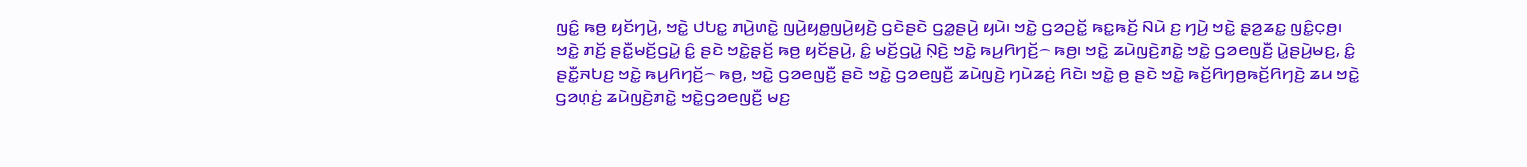ꤜꤢꤨ꤭ ꤒꤥ꤬ ꤟꤢꤩꤚꤣꤧ꤬, ꤠꤢꤧ꤭ ꤓꤝꤢ꤭ ꤊꤣꤧ꤬ꤛꤢꤧ꤭ ꤜꤣꤧ꤬ꤟꤥ꤭ꤜꤣꤧ꤬ꤟꤢꤧ꤬ ꤞꤢꤧꤔꤢꤧ ꤞꤤ꤭ꤔꤣꤧ꤬ ꤟꤣꤧ꤯ ꤠꤢꤧ꤭ ꤞꤤꤑꤢꤩ꤭ ꤒꤢ꤭ꤒꤢꤩ꤬ ꤡꤣꤧ ꤢ꤬ ꤚꤣꤧ꤬ ꤠꤢꤧ꤭ ꤔ꤫ꤤ꤬ꤘꤢ꤭ ꤜꤢꤨ꤭ꤍ꤫ꤥ꤬꤯
ꤠꤢꤧ꤭ ꤊꤢꤩ꤬ ꤔꤢꤪ꤭ꤗꤢꤩ꤬ꤞꤣꤧ꤭ ꤢꤨ꤭ ꤔꤢꤧ ꤠꤢꤧ꤭ꤔ꤫ꤢꤩ꤬ ꤒꤥ꤬ ꤟꤢꤩꤔꤣꤧ꤬, ꤢꤨ꤭ ꤗꤢꤩ꤬ꤞꤣꤧ꤭ ꤡ꤫ꤢꤧ꤬ ꤠꤢꤧ꤭ ꤒꤣ꤬ꤖꤚꤢꤩ꤬꤮ ꤒꤥ꤬꤯ ꤠꤢꤧ꤭ ꤘꤣꤧꤜꤢꤧ꤬ꤊꤢꤧ꤭ ꤠꤢꤧ꤭ ꤞꤤꤕꤜꤢꤪ꤬ ꤣꤧ꤭ꤔꤣꤧ꤬ꤗꤢ꤬, ꤢꤨ꤭ ꤔꤢꤪ꤭ꤏꤝꤢ꤬ ꤠꤢꤧ꤭ ꤒꤣ꤬ꤖꤚꤢꤩ꤬꤮ ꤒꤥ꤬, ꤠꤢꤧ꤭ ꤞꤤꤕꤜꤢꤪ꤬ ꤔꤢꤧ ꤠꤢꤧ꤭ ꤞꤤꤕꤜꤢꤪ꤬ ꤘꤣꤧꤜꤢꤧ꤬ ꤚꤣꤧꤘꤢꤦ꤬ ꤖꤢꤧ꤯ ꤠꤢꤧ꤭ ꤥ꤬ ꤔꤢꤧ ꤠꤢꤧ꤭ ꤒꤢꤩ꤬ꤖꤚꤥ꤬ꤒꤢꤩ꤬ꤖꤚꤢꤧ꤬ ꤘꤣ ꤠꤢꤧ꤭ ꤞꤤꤛ꤫ꤢꤦ꤬ ꤘꤣꤧꤜꤢꤧ꤬ꤊꤢꤧ꤭ ꤠꤢꤧ꤭ꤞꤤꤕꤜꤢꤪ꤬ ꤗꤢ꤬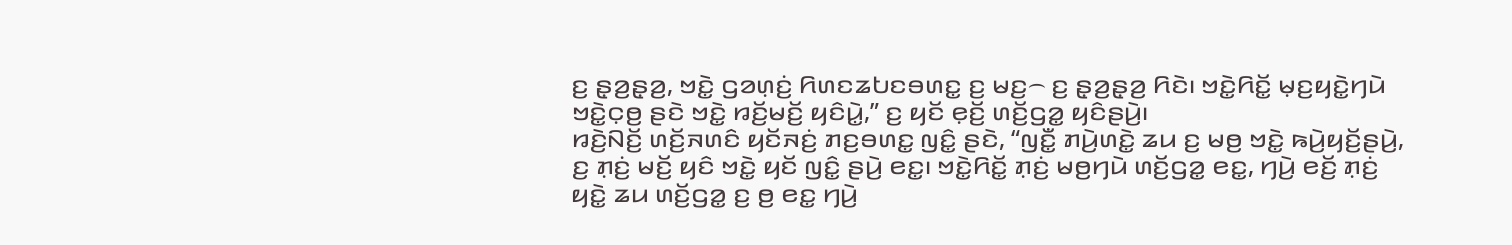ꤢ꤬ ꤔ꤫ꤤ꤬ꤔ꤫ꤤ꤬, ꤠꤢꤧ꤭ ꤞꤤꤛ꤫ꤢꤦ꤬ ꤖꤛꤢꤘꤝꤢꤋꤛꤢ꤭ ꤢ꤬ ꤗꤢ꤬꤮ ꤢ꤬ ꤔ꤫ꤤ꤬ꤔ꤫ꤤ꤬ ꤖꤢꤧ꤯ ꤠꤢꤧ꤭ꤖꤢꤩ꤭ ꤗ꤫ꤢ꤬ꤟꤢꤧ꤭ꤚꤣꤧ ꤠꤢꤧ꤭ꤍ꤫ꤥ꤬ ꤔꤢꤧ ꤠꤢꤧ꤭ ꤙꤢꤩ꤬ꤗꤢꤩ꤬ ꤟꤢꤨꤣꤧ꤭,” ꤢ꤬ ꤟꤢꤩ ꤕ꤫ꤢꤩ꤬ ꤛꤢꤩ꤬ꤞꤤ꤭ ꤟꤢꤨꤔꤣꤧ꤬꤯
ꤙꤢꤧ꤬ꤡꤢꤩ꤬ ꤛꤢꤩ꤬ꤏꤛꤢꤨ ꤟꤢꤩꤏꤢꤦ꤬ ꤊꤢ꤬ꤋꤛꤢ꤭ ꤜꤢꤨ꤭ ꤔꤢꤧ, “ꤜꤢꤪ꤭ ꤊꤣꤧ꤬ꤛꤢꤧ꤭ ꤘꤣ ꤢ꤬ ꤗꤥ꤬ ꤠꤢꤧ꤭ ꤒꤣꤧ꤬ꤟꤢꤩ꤬ꤔꤣꤧ꤬, ꤢ꤬ ꤊ꤫ꤢꤦ꤬ ꤗꤢꤩ꤬ ꤟꤢꤨ ꤠꤢꤧ꤭ ꤟꤢꤩ ꤜꤢꤨ꤭ ꤔꤣꤧ꤬ ꤕꤢ꤭꤯ ꤠꤢꤧ꤭ꤖꤢꤩ꤭ ꤊ꤫ꤢꤦ꤬ ꤗꤥ꤬ꤚꤣꤧ ꤛꤢꤩ꤬ꤞꤤ꤭ ꤕꤢ꤭, ꤚꤣꤧ꤬ ꤕꤢꤩ꤬ ꤊ꤫ꤢꤦ꤬ ꤟꤢꤧ꤭ ꤘꤣ ꤛꤢꤩ꤬ꤞꤤ꤭ ꤢ꤬ ꤥ꤬ ꤕꤢ꤭ ꤚꤣꤧ꤬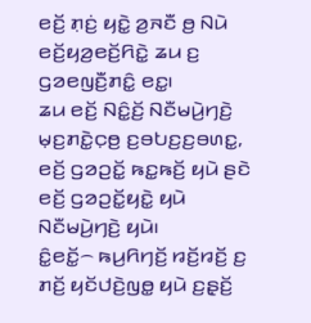ꤕꤢꤩ꤬ ꤊ꤫ꤢꤦ꤬ ꤟꤢꤧ꤭ ꤤ꤬ꤏꤢꤪ ꤥ꤬ ꤡꤣꤧ ꤕꤢꤩ꤬ꤟꤤ꤬ꤕꤢꤩ꤬ꤖꤢꤧ꤭ ꤘꤣ ꤢ꤬ ꤞꤤꤕꤜꤢꤪ꤬ꤊꤢꤨ꤭ ꤕꤢ꤭꤯
ꤘꤣ ꤕꤢꤩ꤬ ꤡꤢꤨ꤭ꤢꤩ꤬ ꤡꤢꤪꤗꤣꤧ꤬ꤚꤢꤧ꤬ ꤗ꤫ꤢ꤬ꤊꤢꤧ꤭ꤍ꤫ꤥ꤬ ꤢ꤬ꤋꤝꤢ꤬ꤢ꤬ꤋꤛꤢ꤭, ꤕꤢꤩ꤬ ꤞꤤꤑꤢꤩ꤭ ꤒꤢ꤭ꤒꤢꤩ꤬ ꤟꤣꤧ ꤔꤢꤧ ꤕꤢꤩ꤬ ꤞꤤꤑꤢꤩ꤭ꤟꤢꤧ꤭ ꤟꤣꤧ ꤡꤢꤪꤗꤣꤧ꤬ꤚꤢꤧ꤬ ꤟꤣꤧ꤯
ꤢꤨ꤭ꤕꤢꤩ꤭꤮ ꤒꤣ꤬ꤖꤚꤢꤩ꤬ ꤙꤢꤩ꤬ꤙꤢꤩ꤬ ꤢ꤬ ꤊꤢꤩ꤬ ꤟꤢꤩꤓꤢꤧ꤬ꤜꤥ꤭ ꤟꤣꤧ ꤢ꤬ꤔ꤫ꤢꤩ꤬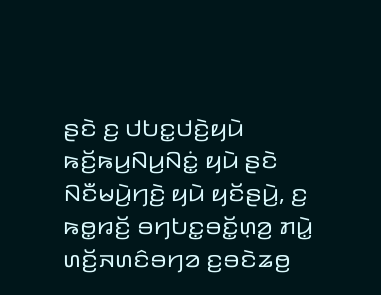ꤔꤢꤧ ꤢ꤬ ꤓꤝꤢ꤭ꤓꤢꤧ꤬ꤟꤣꤧ ꤒꤢꤩ꤬ꤒꤣ꤬ꤡꤣ꤬ꤡꤢꤦ꤭ ꤟꤣꤧ ꤔꤢꤧ ꤡꤢꤪꤗꤣꤧ꤬ꤚꤢꤧ꤬ ꤟꤣꤧ ꤟꤢꤩꤔꤣꤧ꤬, ꤢ꤬ ꤒꤥ꤭ꤙꤢꤩ꤬ ꤋꤚꤝꤢ꤭ꤋꤢꤩ꤭ꤛ꤫ꤤ꤬ ꤊꤣꤧ꤭ ꤛꤢꤩ꤬ꤏꤛꤢꤨꤋꤚꤤ ꤢ꤬ꤋꤢꤧꤘꤥ꤬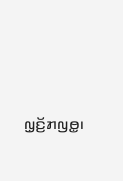ꤜ꤫ꤢꤩ꤬ꤊꤜꤥ꤭꤯